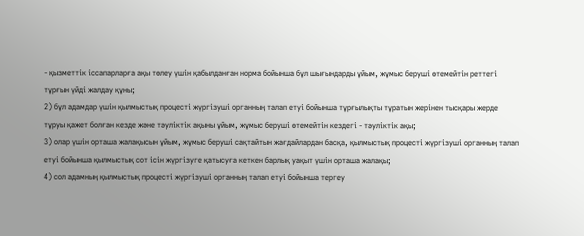- қызметтiк iссапарларға ақы төлеу үшiн қабылданған норма бойынша бұл шығындарды ұйым, жұмыс берушi өтемейтiн реттегi тұрғын үйдi жалдау құны;
2) бұл адамдар үшiн қылмыстық процестi жүргiзушi органның талап етуi бойынша тұрғылықты тұратын жерiнен тысқары жерде тұруы қажет болған кезде және тәулiктiк ақыны ұйым, жұмыс берушi өтемейтiн кездегi - тәулiктiк ақы;
3) олар үшiн орташа жалақысын ұйым, жұмыс берушi сақтайтын жағдайлардан басқа, қылмыстық процестi жүргiзушi органның талап етуi бойынша қылмыстық сот iсiн жүргiзуге қатысуға кеткен барлық уақыт үшiн орташа жалақы;
4) сол адамның қылмыстық процестi жүргiзушi органның талап етуi бойынша тергеу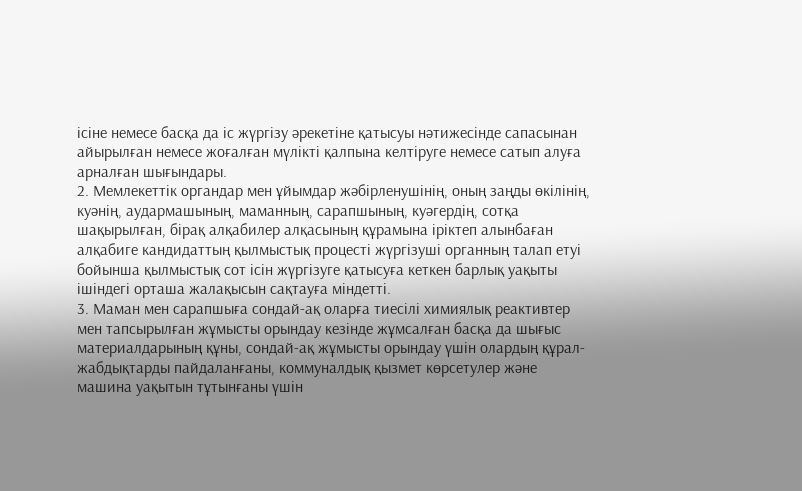iсiне немесе басқа да iс жүргiзу әрекетiне қатысуы нәтижесiнде сапасынан айырылған немесе жоғалған мүлiктi қалпына келтiруге немесе сатып алуға арналған шығындары.
2. Мемлекеттiк органдар мен ұйымдар жәбiрленушiнiң, оның заңды өкiлiнiң, куәнiң, аудармашының, маманның, сарапшының, куәгердiң, сотқа шақырылған, бiрақ алқабилер алқасының құрамына iрiктеп алынбаған алқабиге кандидаттың қылмыстық процестi жүргiзушi органның талап етуi бойынша қылмыстық сот iсiн жүргiзуге қатысуға кеткен барлық уақыты iшiндегi орташа жалақысын сақтауға мiндеттi.
3. Маман мен сарапшыға сондай-ақ оларға тиесiлi химиялық реактивтер мен тапсырылған жұмысты орындау кезiнде жұмсалған басқа да шығыс материалдарының құны, сондай-ақ жұмысты орындау үшiн олардың құрал-жабдықтарды пайдаланғаны, коммуналдық қызмет көрсетулер және машина уақытын тұтынғаны үшiн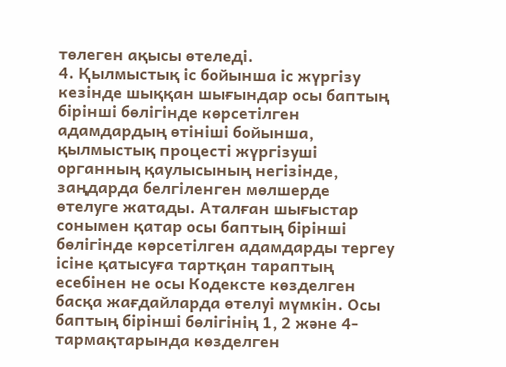төлеген ақысы өтеледi.
4. Қылмыстық iс бойынша iс жүргiзу кезiнде шыққан шығындар осы баптың бiрiншi бөлiгiнде көрсетiлген адамдардың өтiнiшi бойынша, қылмыстық процестi жүргiзушi органның қаулысының негiзiнде, заңдарда белгiленген мөлшерде өтелуге жатады. Аталған шығыстар сонымен қатар осы баптың бiрiншi бөлiгiнде көрсетiлген адамдарды тергеу iсiне қатысуға тартқан тараптың есебiнен не осы Кодексте көзделген басқа жағдайларда өтелуi мүмкiн. Осы баптың бiрiншi бөлiгiнiң 1, 2 және 4-тармақтарында көзделген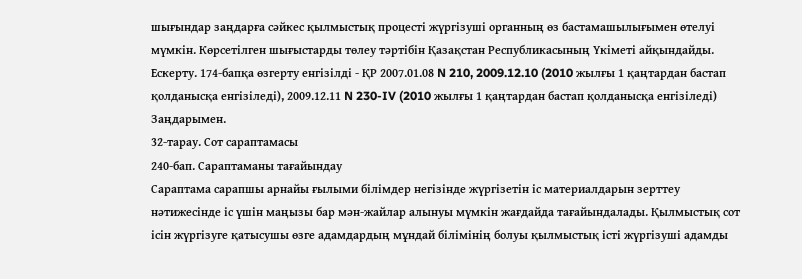шығындар заңдарға сәйкес қылмыстық процестi жүргiзушi органның өз бастамашылығымен өтелуi мүмкiн. Көрсетiлген шығыстарды төлеу тәртiбiн Қазақстан Республикасының Үкiметi айқындайды.
Ескерту. 174-бапқа өзгерту енгiзiлдi - ҚР 2007.01.08 N 210, 2009.12.10 (2010 жылғы 1 қаңтардан бастап қолданысқа енгiзiледi), 2009.12.11 N 230-IV (2010 жылғы 1 қаңтардан бастап қолданысқа енгiзiледi) Заңдарымен.
32-тарау. Сот сараптамасы
240-бап. Сараптаманы тағайындау
Сараптама сарапшы арнайы ғылыми бiлiмдер негiзiнде жүргiзетiн iс материалдарын зерттеу нәтижесiнде iс үшiн маңызы бар мән-жайлар алынуы мүмкiн жағдайда тағайындалады. Қылмыстық сот iсiн жүргiзуге қатысушы өзге адамдардың мұндай бiлiмiнiң болуы қылмыстық iстi жүргiзушi адамды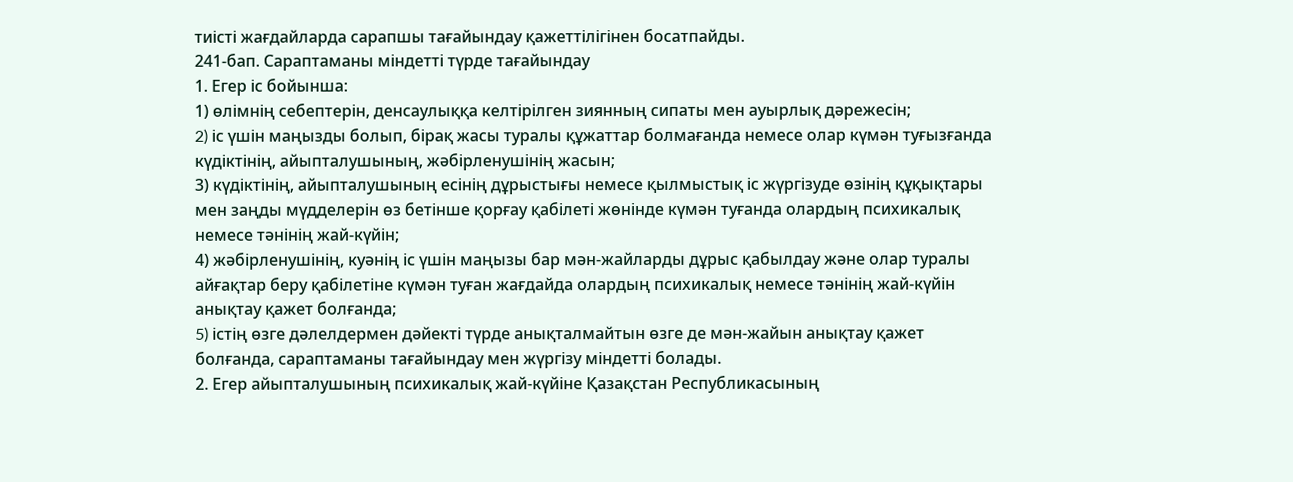тиiстi жағдайларда сарапшы тағайындау қажеттiлiгiнен босатпайды.
241-бап. Сараптаманы мiндеттi түрде тағайындау
1. Егер iс бойынша:
1) өлiмнiң себептерiн, денсаулыққа келтiрiлген зиянның сипаты мен ауырлық дәрежесiн;
2) iс үшiн маңызды болып, бiрақ жасы туралы құжаттар болмағанда немесе олар күмән туғызғанда күдiктiнiң, айыпталушының, жәбiрленушiнiң жасын;
3) күдiктiнiң, айыпталушының есiнiң дұрыстығы немесе қылмыстық iс жүргiзуде өзiнiң құқықтары мен заңды мүдделерiн өз бетiнше қорғау қабiлетi жөнiнде күмән туғанда олардың психикалық немесе тәнiнiң жай-күйiн;
4) жәбiрленушiнiң, куәнiң iс үшiн маңызы бар мән-жайларды дұрыс қабылдау және олар туралы айғақтар беру қабiлетiне күмән туған жағдайда олардың психикалық немесе тәнiнiң жай-күйiн анықтау қажет болғанда;
5) iстiң өзге дәлелдермен дәйектi түрде анықталмайтын өзге де мән-жайын анықтау қажет болғанда, сараптаманы тағайындау мен жүргiзу мiндеттi болады.
2. Егер айыпталушының психикалық жай-күйiне Қазақстан Республикасының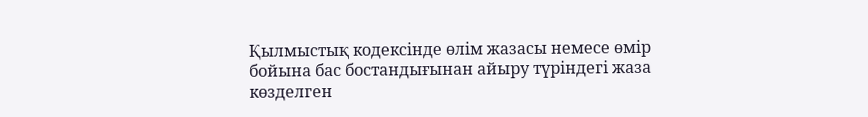Қылмыстық кодексiнде өлiм жазасы немесе өмiр бойына бас бостандығынан айыру түрiндегi жаза көзделген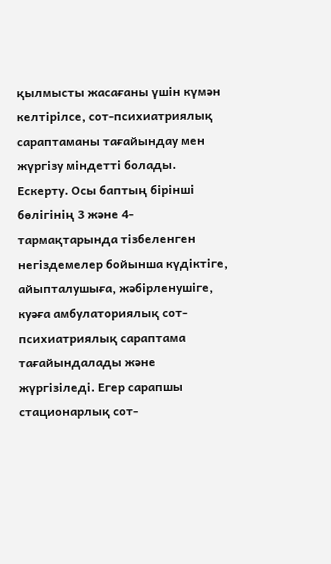қылмысты жасағаны үшiн күмән келтiрiлсе, сот-психиатриялық сараптаманы тағайындау мен жүргiзу мiндеттi болады.
Ескерту. Осы баптың бiрiншi бөлiгiнiң 3 және 4-тармақтарында тiзбеленген негiздемелер бойынша күдiктiге, айыпталушыға, жәбiрленушiге, куәға амбулаториялық сот-психиатриялық сараптама тағайындалады және жүргiзiледi. Егер сарапшы стационарлық сот-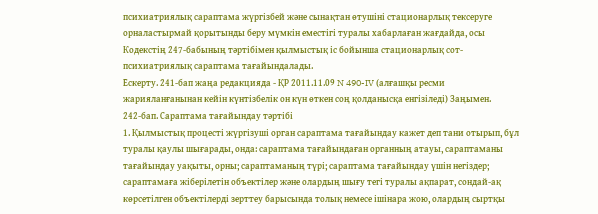психиатриялық сараптама жүргiзбей және сынақтан өтушiнi стационарлық тексеруге орналастырмай қорытынды беру мүмкiн еместiгi туралы хабарлаған жағдайда, осы Кодекстiң 247-бабының тәртiбiмен қылмыстық iс бойынша стационарлық сот-психиатриялық сараптама тағайындалады.
Ескерту. 241-бап жаңа редакцияда - ҚР 2011.11.09 N 490-IV (алғашқы ресми жарияланғанынан кейiн күнтiзбелiк он күн өткен соң қолданысқа енгiзiледi) Заңымен.
242-бап. Сараптама тағайындау тәртiбi
1. Қылмыстық процестi жүргiзушi орган сараптама тағайындау кажет деп тани отырып, бұл туралы қаулы шығарады, онда: сараптама тағайындаған органның атауы, сараптаманы тағайындау уақыты, орны; сараптаманың түрi; сараптама тағайындау үшiн негiздер; сараптамаға жiберiлетiн объектiлер және олардың шығу тегi туралы ақпарат, сондай-ақ көрсетiлген объектiлердi зерттеу барысында толық немесе iшiнара жою, олардың сыртқы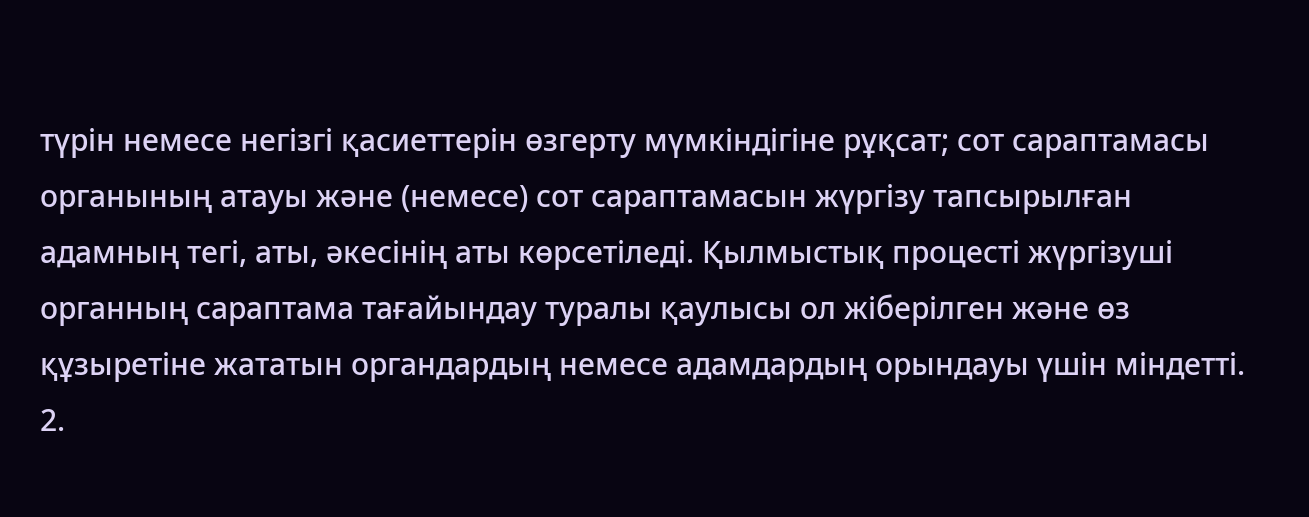түрiн немесе негiзгi қасиеттерiн өзгерту мүмкiндiгiне рұқсат; сот сараптамасы органының атауы және (немесе) сот сараптамасын жүргiзу тапсырылған адамның тегi, аты, әкесiнiң аты көрсетiледi. Қылмыстық процестi жүргiзушi органның сараптама тағайындау туралы қаулысы ол жiберiлген және өз құзыретiне жататын органдардың немесе адамдардың орындауы үшiн мiндеттi.
2.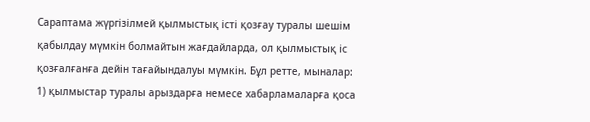Сараптама жүргiзiлмей қылмыстық iстi қозғау туралы шешiм қабылдау мүмкiн болмайтын жағдайларда, ол қылмыстық iс қозғалғанға дейiн тағайындалуы мүмкiн. Бұл ретте, мыналар:
1) қылмыстар туралы арыздарға немесе хабарламаларға қоса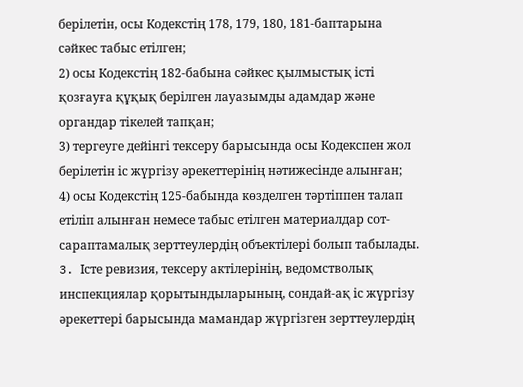берiлетiн, осы Кодекстiң 178, 179, 180, 181-баптарына сәйкес табыс етiлген;
2) осы Кодекстiң 182-бабына сәйкес қылмыстық iстi қозғауға құқық берiлген лауазымды адамдар және органдар тiкелей тапқан;
3) тергеуге дейiнгi тексеру барысында осы Кодекспен жол берiлетiн iс жүргiзу әрекеттерiнiң нәтижесiнде алынған;
4) осы Кодекстiң 125-бабында көзделген тәртiппен талап етiлiп алынған немесе табыс етiлген материалдар сот-сараптамалық зерттеулердiң объектiлерi болып табылады.
3. Iсте ревизия, тексеру актiлерiнiң, ведомстволық инспекциялар қорытындыларының, сондай-ақ iс жүргiзу әрекеттерi барысында мамандар жүргiзген зерттеулердiң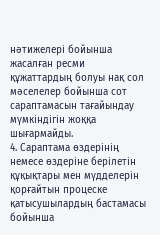нәтижелерi бойынша жасалған ресми құжаттардың болуы нақ сол мәселелер бойынша сот сараптамасын тағайындау мүмкiндiгiн жоққа шығармайды.
4. Сараптама өздерiнiң немесе өздерiне берiлетiн құқықтары мен мүдделерiн қорғайтын процеске қатысушылардың бастамасы бойынша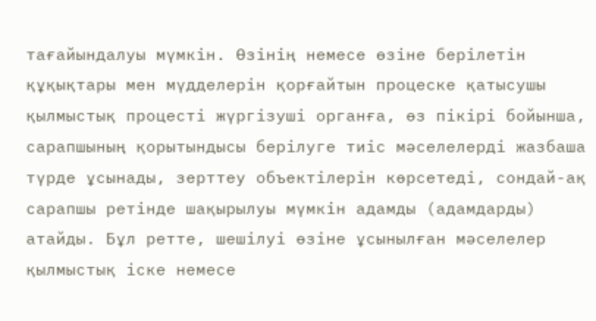тағайындалуы мүмкiн. Өзiнiң немесе өзiне берiлетiн құқықтары мен мүдделерiн қорғайтын процеске қатысушы қылмыстық процестi жүргiзушi органға, өз пiкiрi бойынша, сарапшының қорытындысы берiлуге тиiс мәселелердi жазбаша түрде ұсынады, зерттеу объектiлерiн көрсетедi, сондай-ақ сарапшы ретiнде шақырылуы мүмкiн адамды (адамдарды) атайды. Бұл ретте, шешiлуi өзiне ұсынылған мәселелер қылмыстық iске немесе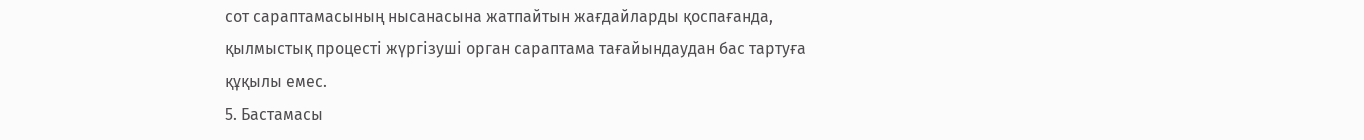сот сараптамасының нысанасына жатпайтын жағдайларды қоспағанда, қылмыстық процестi жүргiзушi орган сараптама тағайындаудан бас тартуға құқылы емес.
5. Бастамасы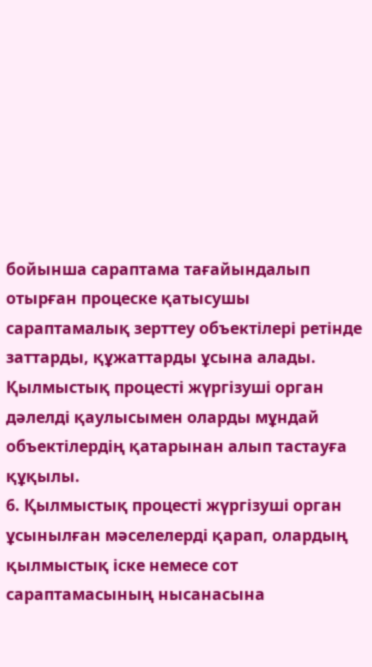бойынша сараптама тағайындалып отырған процеске қатысушы сараптамалық зерттеу объектiлерi ретiнде заттарды, құжаттарды ұсына алады. Қылмыстық процестi жүргiзушi орган дәлелдi қаулысымен оларды мұндай объектiлердiң қатарынан алып тастауға құқылы.
6. Қылмыстық процестi жүргiзушi орган ұсынылған мәселелердi қарап, олардың қылмыстық iске немесе сот сараптамасының нысанасына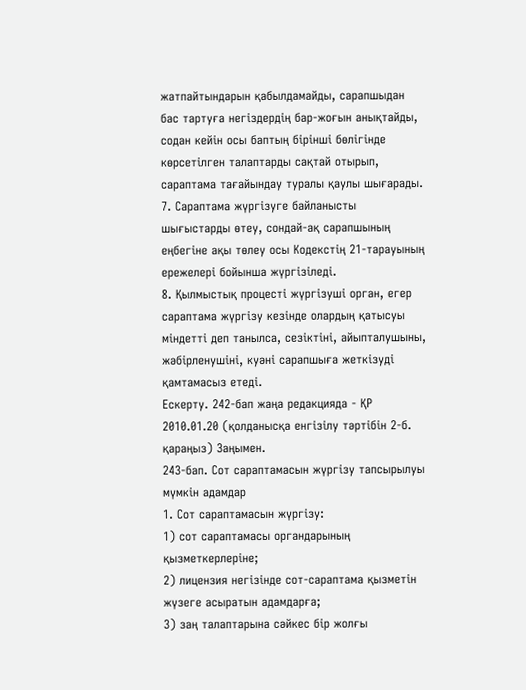жатпайтындарын қабылдамайды, сарапшыдан бас тартуға негiздердiң бар-жоғын анықтайды, содан кейiн осы баптың бiрiншi бөлiгiнде көрсетiлген талаптарды сақтай отырып, сараптама тағайындау туралы қаулы шығарады.
7. Сараптама жүргiзуге байланысты шығыстарды өтеу, сондай-ақ сарапшының еңбегiне ақы төлеу осы Кодекстiң 21-тарауының ережелерi бойынша жүргiзiледi.
8. Қылмыстық процестi жүргiзушi орган, егер сараптама жүргiзу кезiнде олардың қатысуы мiндеттi деп танылса, сезiктiнi, айыпталушыны, жәбiрленушiнi, куәнi сарапшыға жеткiзудi қамтамасыз етедi.
Ескерту. 242-бап жаңа редакцияда - ҚР 2010.01.20 (қолданысқа енгiзiлу тәртiбiн 2-б. қараңыз) Заңымен.
243-бап. Сот сараптамасын жүргiзу тапсырылуы мүмкiн адамдар
1. Сот сараптамасын жүргiзу:
1) сот сараптамасы органдарының қызметкерлерiне;
2) лицензия негiзiнде сот-сараптама қызметiн жүзеге асыратын адамдарға;
3) заң талаптарына сәйкес бiр жолғы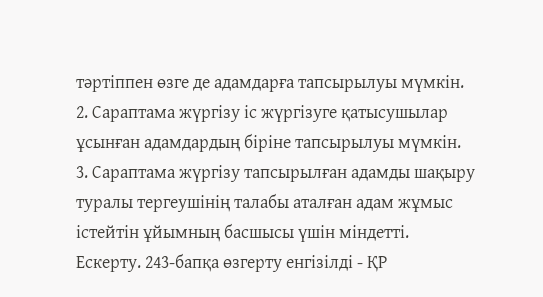тәртiппен өзге де адамдарға тапсырылуы мүмкiн.
2. Сараптама жүргiзу iс жүргiзуге қатысушылар ұсынған адамдардың бiрiне тапсырылуы мүмкiн.
3. Сараптама жүргiзу тапсырылған адамды шақыру туралы тергеушiнiң талабы аталған адам жұмыс iстейтiн ұйымның басшысы үшiн мiндеттi.
Ескерту. 243-бапқа өзгерту енгiзiлдi - ҚР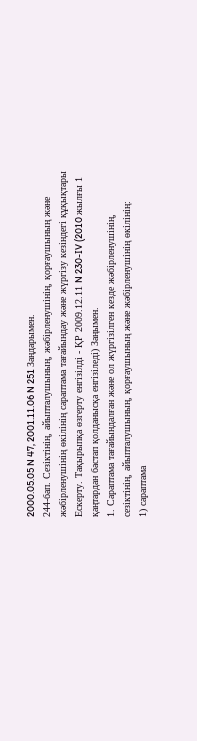2000.05.05 N 47, 2001.11.06 N 251 Заңдарымен.
244-бап. Сезiктiнiң, айыпталушының, жәбiрленушiнiң, қорғаушының және жәбiрленушiнiң өкiлiнiң сараптама тағайындау және жүргiзу кезiндегi құқықтары
Ескерту. Тақырыпқа өзгерту енгiзiлдi - ҚР 2009.12.11 N 230-IV (2010 жылғы 1 қаңтардан бастап қолданысқа енгiзiледi) Заңымен.
1. Сараптама тағайындалған және ол жүргiзiлген кезде жәбiрленушiнiң, сезiктiнiң, айыпталушының, қорғаушының және жәбiрленушiнiң өкiлiнiң:
1) сараптама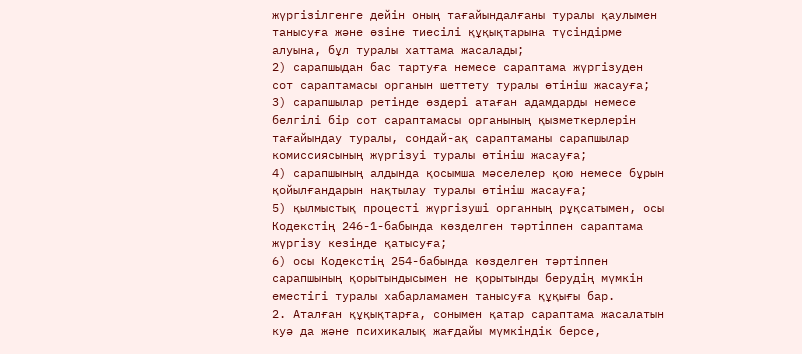жүргiзiлгенге дейiн оның тағайындалғаны туралы қаулымен танысуға және өзiне тиесiлi құқықтарына түсiндiрме алуына, бұл туралы хаттама жасалады;
2) сарапшыдан бас тартуға немесе сараптама жүргiзуден сот сараптамасы органын шеттету туралы өтiнiш жасауға;
3) сарапшылар ретiнде өздерi атаған адамдарды немесе белгiлi бiр сот сараптамасы органының қызметкерлерiн тағайындау туралы, сондай-ақ сараптаманы сарапшылар комиссиясының жүргiзуi туралы өтiнiш жасауға;
4) сарапшының алдында қосымша мәселелер қою немесе бұрын қойылғандарын нақтылау туралы өтiнiш жасауға;
5) қылмыстық процестi жүргiзушi органның рұқсатымен, осы Кодекстiң 246-1-бабында көзделген тәртiппен сараптама жүргiзу кезiнде қатысуға;
6) осы Кодекстiң 254-бабында көзделген тәртiппен сарапшының қорытындысымен не қорытынды берудiң мүмкiн еместiгi туралы хабарламамен танысуға құқығы бар.
2. Аталған құқықтарға, сонымен қатар сараптама жасалатын куә да және психикалық жағдайы мүмкiндiк берсе,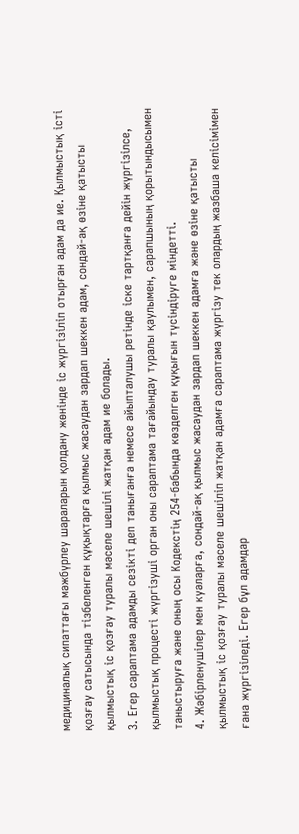медициналық сипаттағы мәжбүрлеу шараларын қолдану жөнiнде iс жүргiзiлiп отырған адам да ие. Қылмыстық iстi қозғау сатысында тiзбеленген құқықтарға қылмыс жасаудан зардап шеккен адам, сондай-ақ өзiне қатысты қылмыстық iс қозғау туралы мәселе шешiлi жатқан адам ие болады.
3. Егер сараптама адамды сезiктi деп танығанға немесе айыпталушы ретiнде iске тартқанға дейiн жүргiзiлсе, қылмыстық процестi жүргiзушi орган оны сараптама тағайындау туралы қаулымен, сарапшының қорытындысымен таныстыруға және оның осы Кодекстiң 254-бабында көзделген құқығын түсiндiруге мiндеттi.
4. Жәбiрленушiлер мен куәларға, сондай-ақ қылмыс жасаудан зардап шеккен адамға және өзiне қатысты қылмыстық iс қозғау туралы мәселе шешiлiп жатқан адамға сараптама жүргiзу тек олардың жазбаша келiсiмiмен ғана жүргiзiледi. Егер бұл адамдар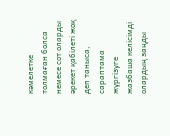кәмелетке толмаған болса немесе сот оларды әрекет қабiлетi жоқ деп таныса, сараптама жүргiзуге жазбаша келiсiмдi олардың заңды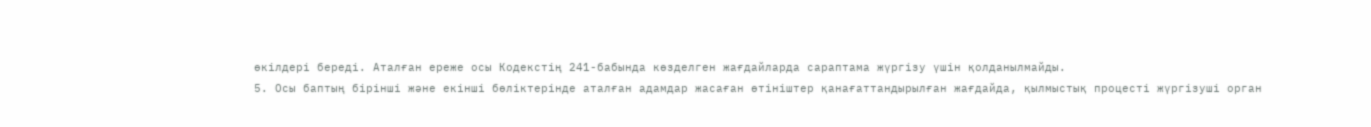өкiлдерi бередi. Аталған ереже осы Кодекстiң 241-бабында көзделген жағдайларда сараптама жүргiзу үшiн қолданылмайды.
5. Осы баптың бiрiншi және екiншi бөлiктерiнде аталған адамдар жасаған өтiнiштер қанағаттандырылған жағдайда, қылмыстық процестi жүргiзушi орган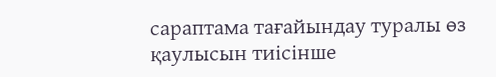сараптама тағайындау туралы өз қаулысын тиiсiнше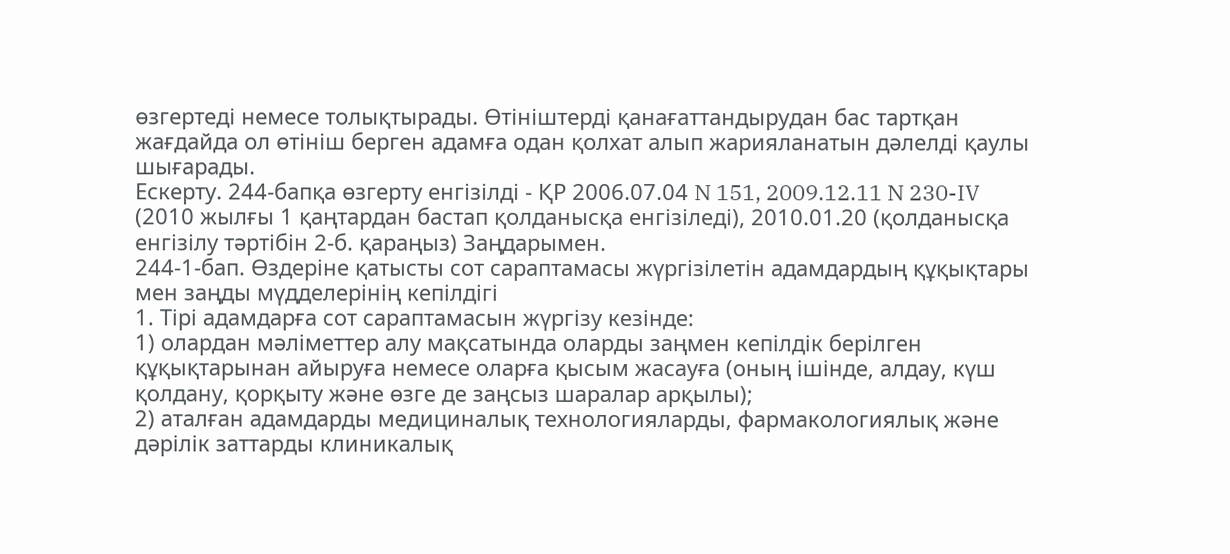өзгертедi немесе толықтырады. Өтiнiштердi қанағаттандырудан бас тартқан жағдайда ол өтiнiш берген адамға одан қолхат алып жарияланатын дәлелдi қаулы шығарады.
Ескерту. 244-бапқа өзгерту енгiзiлдi - ҚР 2006.07.04 N 151, 2009.12.11 N 230-IV (2010 жылғы 1 қаңтардан бастап қолданысқа енгiзiледi), 2010.01.20 (қолданысқа енгiзiлу тәртiбiн 2-б. қараңыз) Заңдарымен.
244-1-бап. Өздерiне қатысты сот сараптамасы жүргiзiлетiн адамдардың құқықтары мен заңды мүдделерiнiң кепiлдiгi
1. Тiрi адамдарға сот сараптамасын жүргiзу кезiнде:
1) олардан мәлiметтер алу мақсатында оларды заңмен кепiлдiк берiлген құқықтарынан айыруға немесе оларға қысым жасауға (оның iшiнде, алдау, күш қолдану, қорқыту және өзге де заңсыз шаралар арқылы);
2) аталған адамдарды медициналық технологияларды, фармакологиялық және дәрiлiк заттарды клиникалық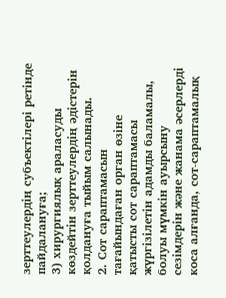зерттеулердiң субъектiлерi ретiнде пайдалануға;
3) хирургиялық араласуды көздейтiн зерттеулердiң әдiстерiн қолдануға тыйым салынады.
2. Сот сараптамасын тағайындаған орган өзiне қатысты сот сараптамасы жүргiзiлетiн адамды баламалы, болуы мүмкiн ауырсыну сезiмдерiн және жанама әсерлердi коса алғанда, сот-сараптамалық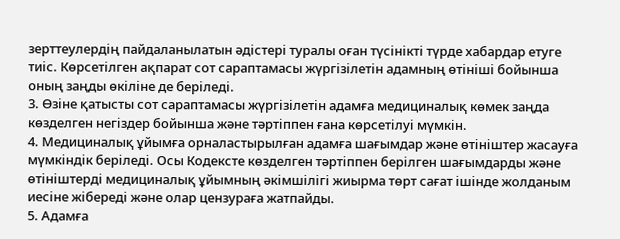зерттеулердiң пайдаланылатын әдiстерi туралы оған түсiнiктi түрде хабардар етуге тиiс. Көрсетiлген ақпарат сот сараптамасы жүргiзiлетiн адамның өтiнiшi бойынша оның заңды өкiлiне де берiледi.
3. Өзiне қатысты сот сараптамасы жүргiзiлетiн адамға медициналық көмек заңда көзделген негiздер бойынша және тәртiппен ғана көрсетiлуi мүмкiн.
4. Медициналық ұйымға орналастырылған адамға шағымдар және өтiнiштер жасауға мүмкiндiк берiледi. Осы Кодексте көзделген тәртiппен берiлген шағымдарды және өтiнiштердi медициналық ұйымның әкiмшiлiгi жиырма төрт сағат iшiнде жолданым иесiне жiбередi және олар цензураға жатпайды.
5. Адамға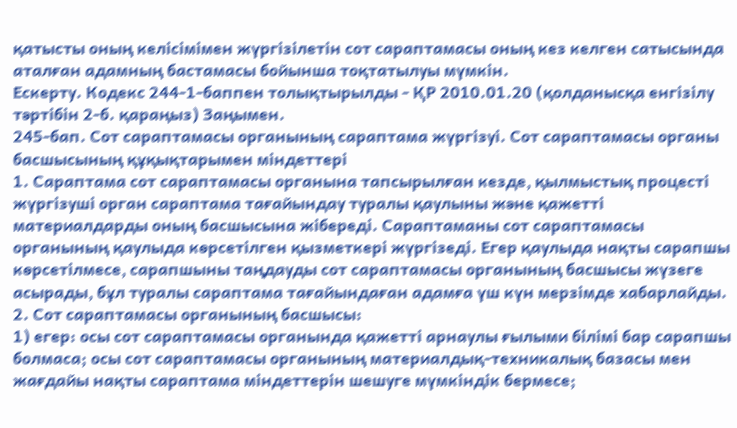қатысты оның келiсiмiмен жүргiзiлетiн сот сараптамасы оның кез келген сатысында аталған адамның бастамасы бойынша тоқтатылуы мүмкiн.
Ескерту. Кодекс 244-1-баппен толықтырылды - ҚР 2010.01.20 (қолданысқа енгiзiлу тәртiбiн 2-б. қараңыз) Заңымен.
245-бап. Сот сараптамасы органының сараптама жүргiзуi. Сот сараптамасы органы басшысының құқықтарымен мiндеттерi
1. Сараптама сот сараптамасы органына тапсырылған кезде, қылмыстық процестi жүргiзушi орган сараптама тағайындау туралы қаулыны және қажеттi материалдарды оның басшысына жiбередi. Сараптаманы сот сараптамасы органының қаулыда көрсетiлген қызметкерi жүргiзедi. Егер қаулыда нақты сарапшы көрсетiлмесе, сарапшыны таңдауды сот сараптамасы органының басшысы жүзеге асырады, бұл туралы сараптама тағайындаған адамға үш күн мерзiмде хабарлайды.
2. Сот сараптамасы органының басшысы:
1) егер: осы сот сараптамасы органында қажеттi арнаулы ғылыми бiлiмi бар сарапшы болмаса; осы сот сараптамасы органының материалдық-техникалық базасы мен жағдайы нақты сараптама мiндеттерiн шешуге мүмкiндiк бермесе;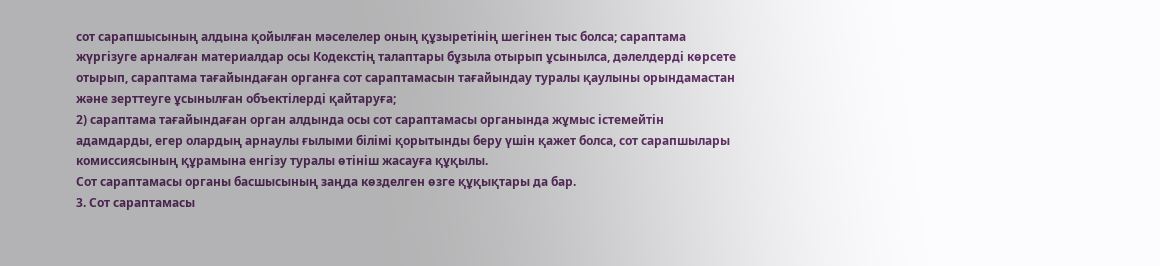сот сарапшысының алдына қойылған мәселелер оның құзыретiнiң шегiнен тыс болса; сараптама жүргiзуге арналған материалдар осы Кодекстiң талаптары бұзыла отырып ұсынылса, дәлелдердi көрсете отырып, сараптама тағайындаған органға сот сараптамасын тағайындау туралы қаулыны орындамастан және зерттеуге ұсынылған объектiлердi қайтаруға;
2) сараптама тағайындаған орган алдында осы сот сараптамасы органында жұмыс iстемейтiн адамдарды, егер олардың арнаулы ғылыми бiлiмi қорытынды беру үшiн қажет болса, сот сарапшылары комиссиясының құрамына енгiзу туралы өтiнiш жасауға құқылы.
Сот сараптамасы органы басшысының заңда көзделген өзге құқықтары да бар.
3. Сот сараптамасы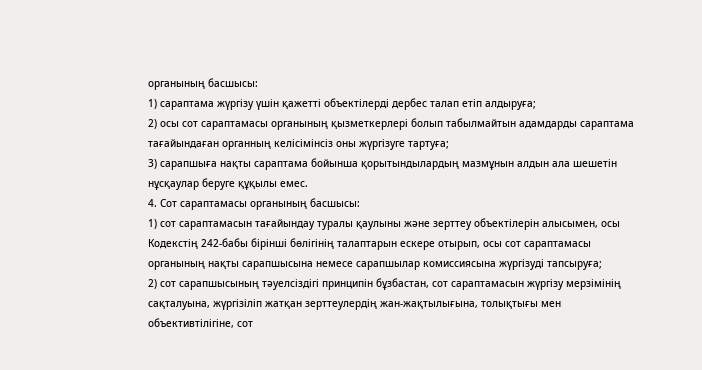органының басшысы:
1) сараптама жүргiзу үшiн қажеттi объектiлердi дербес талап етiп алдыруға;
2) осы сот сараптамасы органының қызметкерлерi болып табылмайтын адамдарды сараптама тағайындаған органның келiсiмiнсiз оны жүргiзуге тартуға;
3) сарапшыға нақты сараптама бойынша қорытындылардың мазмұнын алдын ала шешетiн нұсқаулар беруге құқылы емес.
4. Сот сараптамасы органының басшысы:
1) сот сараптамасын тағайындау туралы қаулыны және зерттеу объектiлерiн алысымен, осы Кодекстiң 242-бабы бiрiншi бөлiгiнiң талаптарын ескере отырып, осы сот сараптамасы органының нақты сарапшысына немесе сарапшылар комиссиясына жүргiзудi тапсыруға;
2) сот сарапшысының тәуелсiздiгi принципiн бұзбастан, сот сараптамасын жүргiзу мерзiмiнiң сақталуына, жүргiзiлiп жатқан зерттеулердiң жан-жақтылығына, толықтығы мен объективтiлiгiне, сот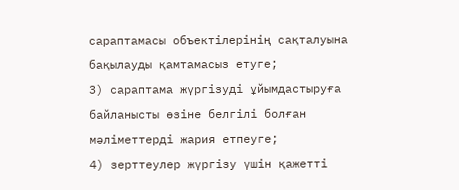сараптамасы объектiлерiнiң сақталуына бақылауды қамтамасыз етуге;
3) сараптама жүргiзудi ұйымдастыруға байланысты өзiне белгiлi болған мәлiметтердi жария етпеуге;
4) зерттеулер жүргiзу үшiн қажеттi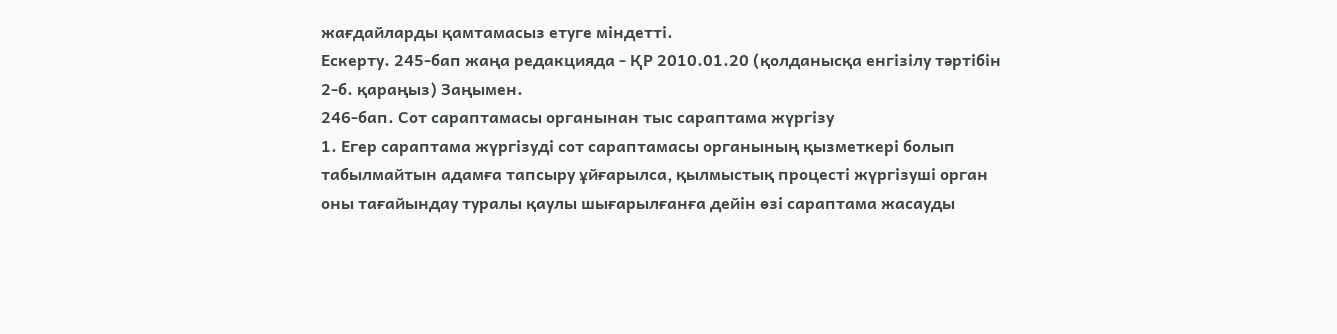жағдайларды қамтамасыз етуге мiндеттi.
Ескерту. 245-бап жаңа редакцияда - ҚР 2010.01.20 (қолданысқа енгiзiлу тәртiбiн 2-б. қараңыз) Заңымен.
246-бап. Сот сараптамасы органынан тыс сараптама жүргiзу
1. Егер сараптама жүргiзудi сот сараптамасы органының қызметкерi болып табылмайтын адамға тапсыру ұйғарылса, қылмыстық процестi жүргiзушi орган оны тағайындау туралы қаулы шығарылғанға дейiн өзi сараптама жасауды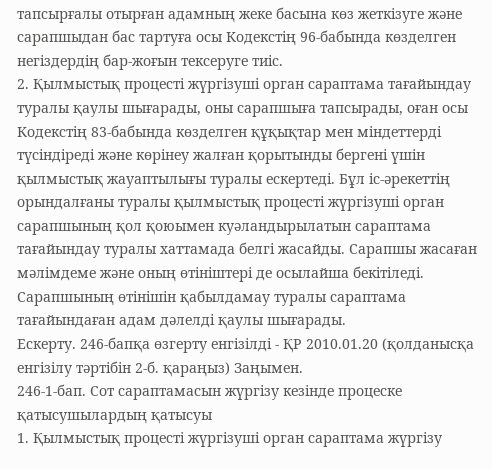тапсырғалы отырған адамның жеке басына көз жеткiзуге және сарапшыдан бас тартуға осы Кодекстiң 96-бабында көзделген негiздердiң бар-жоғын тексеруге тиiс.
2. Қылмыстық процестi жүргiзушi орган сараптама тағайындау туралы қаулы шығарады, оны сарапшыға тапсырады, оған осы Кодекстiң 83-бабында көзделген құқықтар мен мiндеттердi түсiндiредi және көрiнеу жалған қорытынды бергенi үшiн қылмыстық жауаптылығы туралы ескертедi. Бұл iс-әрекеттiң орындалғаны туралы қылмыстық процестi жүргiзушi орган сарапшының қол қоюымен куәландырылатын сараптама тағайындау туралы хаттамада белгi жасайды. Сарапшы жасаған мәлiмдеме және оның өтiнiштерi де осылайша бекiтiледi. Сарапшының өтiнiшiн қабылдамау туралы сараптама тағайындаған адам дәлелдi қаулы шығарады.
Ескерту. 246-бапқа өзгерту енгiзiлдi - ҚР 2010.01.20 (қолданысқа енгiзiлу тәртiбiн 2-б. қараңыз) Заңымен.
246-1-бап. Сот сараптамасын жүргiзу кезiнде процеске
қатысушылардың қатысуы
1. Қылмыстық процестi жүргiзушi орган сараптама жүргiзу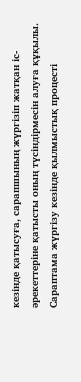кезiнде қатысуға, сарапшының жүргiзiп жатқан iс-әрекеттерiне қатысты оның түсiндiрмесiн алуға құқылы. Сараптама жүргiзу кезiнде қылмыстық процестi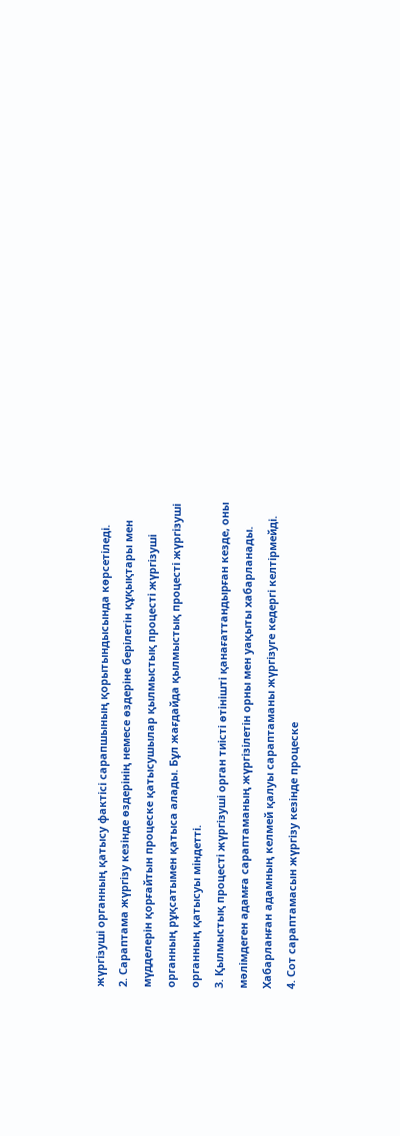жүргiзушi органның қатысу фактiсi сарапшының қорытындысында көрсетiледi.
2. Сараптама жүргiзу кезiнде өздерiнiң немесе өздерiне берiлетiн құқықтары мен мүдделерiн қорғайтын процеске қатысушылар қылмыстық процестi жүргiзушi органның рұқсатымен қатыса алады. Бұл жағдайда қылмыстық процестi жүргiзушi органның қатысуы мiндеттi.
3. Қылмыстық процестi жүргiзушi орган тиiстi өтiнiштi қанағаттандырған кезде, оны мәлiмдеген адамға сараптаманың жүргiзiлетiн орны мен уақыты хабарланады. Хабарланған адамның келмей қалуы сараптаманы жүргiзуге кедергi келтiрмейдi.
4. Сот сараптамасын жүргiзу кезiнде процеске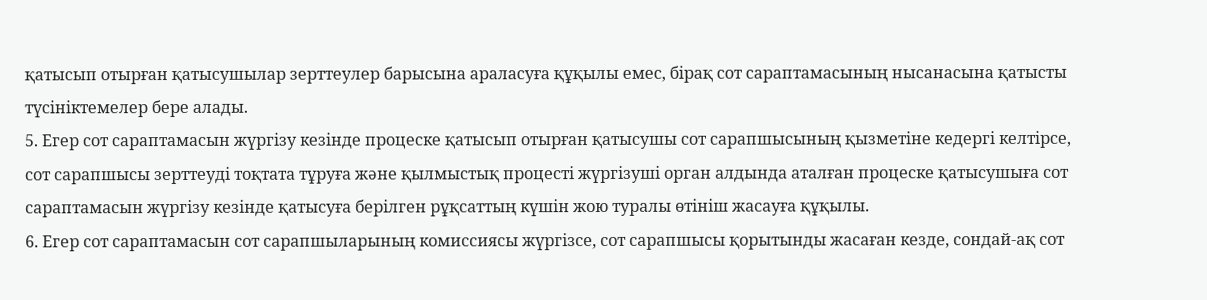қатысып отырған қатысушылар зерттеулер барысына араласуға құқылы емес, бiрақ сот сараптамасының нысанасына қатысты түсiнiктемелер бере алады.
5. Егер сот сараптамасын жүргiзу кезiнде процеске қатысып отырған қатысушы сот сарапшысының қызметiне кедергi келтiрсе, сот сарапшысы зерттеудi тоқтата тұруға және қылмыстық процестi жүргiзушi орган алдында аталған процеске қатысушыға сот сараптамасын жүргiзу кезiнде қатысуға берiлген рұқсаттың күшiн жою туралы өтiнiш жасауға құқылы.
6. Егер сот сараптамасын сот сарапшыларының комиссиясы жүргiзсе, сот сарапшысы қорытынды жасаған кезде, сондай-ақ сот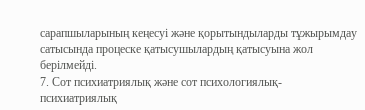сарапшыларының кеңесуi және қорытындыларды тұжырымдау сатысында процеске қатысушылардың қатысуына жол берiлмейдi.
7. Сот психиатриялық және сот психологиялық-психиатриялық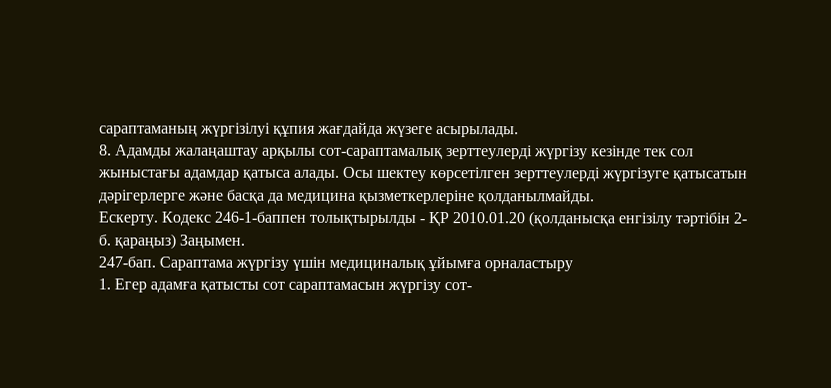сараптаманың жүргiзiлуi құпия жағдайда жүзеге асырылады.
8. Адамды жалаңаштау арқылы сот-сараптамалық зерттеулердi жүргiзу кезiнде тек сол жыныстағы адамдар қатыса алады. Осы шектеу көрсетiлген зерттеулердi жүргiзуге қатысатын дәрiгерлерге және басқа да медицина қызметкерлерiне қолданылмайды.
Ескерту. Кодекс 246-1-баппен толықтырылды - ҚР 2010.01.20 (қолданысқа енгiзiлу тәртiбiн 2-б. қараңыз) Заңымен.
247-бап. Сараптама жүргiзу үшiн медициналық ұйымға орналастыру
1. Егер адамға қатысты сот сараптамасын жүргiзу сот-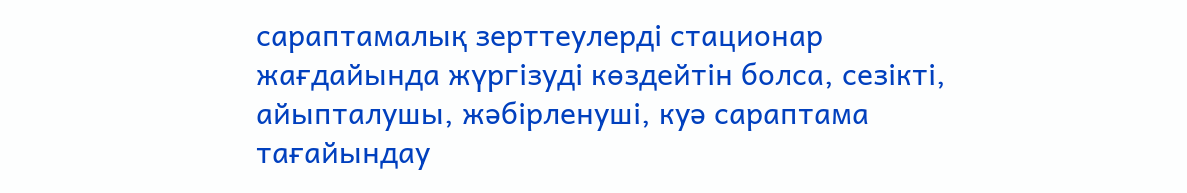сараптамалық зерттеулердi стационар жағдайында жүргiзудi көздейтiн болса, сезiктi, айыпталушы, жәбiрленушi, куә сараптама тағайындау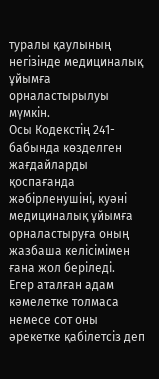туралы қаулының негiзiнде медициналық ұйымға орналастырылуы мүмкiн.
Осы Кодекстiң 241-бабында көзделген жағдайларды қоспағанда жәбiрленушiнi, куәнi медициналық ұйымға орналастыруға оның жазбаша келiсiмiмен ғана жол берiледi.
Егер аталған адам кәмелетке толмаса немесе сот оны әрекетке қабiлетсiз деп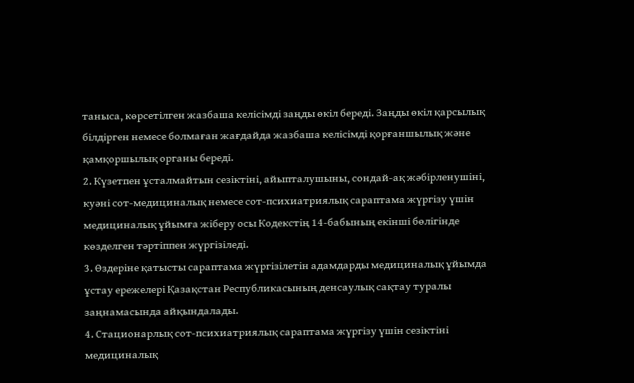таныса, көрсетiлген жазбаша келiсiмдi заңды өкiл бередi. Заңды өкiл қарсылық бiлдiрген немесе болмаған жағдайда жазбаша келiсiмдi қорғаншылық және қамқоршылық органы бередi.
2. Күзетпен ұсталмайтын сезiктiнi, айыпталушыны, сондай-ақ жәбiрленушiнi, куәнi сот-медициналық немесе сот-психиатриялық сараптама жүргiзу үшiн медициналық ұйымға жiберу осы Кодекстiң 14-бабының екiншi бөлiгiнде көзделген тәртiппен жүргiзiледi.
3. Өздерiне қатысты сараптама жүргiзiлетiн адамдарды медициналық ұйымда ұстау ережелерi Қазақстан Республикасының денсаулық сақтау туралы заңнамасында айқындалады.
4. Стационарлық сот-психиатриялық сараптама жүргiзу үшiн сезiктiнi медициналық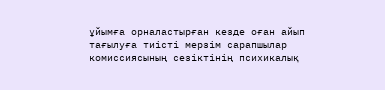ұйымға орналастырған кезде оған айып тағылуға тиiстi мерзiм сарапшылар комиссиясының сезiктiнiң психикалық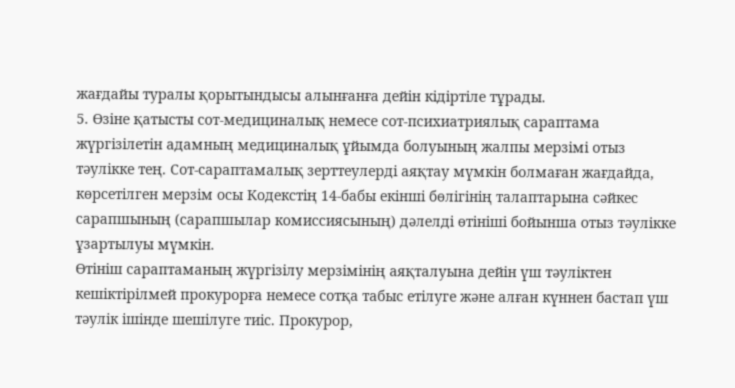жағдайы туралы қорытындысы алынғанға дейiн кiдiртiле тұрады.
5. Өзiне қатысты сот-медициналық немесе сот-психиатриялық сараптама жүргiзiлетiн адамның медициналық ұйымда болуының жалпы мерзiмi отыз тәулiкке тең. Сот-сараптамалық зерттеулердi аяқтау мүмкiн болмаған жағдайда, көрсетiлген мерзiм осы Кодекстiң 14-бабы екiншi бөлiгiнiң талаптарына сәйкес сарапшының (сарапшылар комиссиясының) дәлелдi өтiнiшi бойынша отыз тәулiкке ұзартылуы мүмкiн.
Өтiнiш сараптаманың жүргiзiлу мерзiмiнiң аяқталуына дейiн үш тәулiктен кешiктiрiлмей прокурорға немесе сотқа табыс етiлуге және алған күннен бастап үш тәулiк iшiнде шешiлуге тиiс. Прокурор,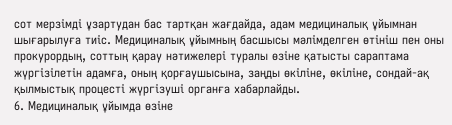сот мерзiмдi ұзартудан бас тартқан жағдайда, адам медициналық ұйымнан шығарылуға тиiс. Медициналық ұйымның басшысы мәлiмделген өтiнiш пен оны прокурордың, соттың қарау нәтижелерi туралы өзiне қатысты сараптама жүргiзiлетiн адамға, оның қорғаушысына, заңды өкiлiне, өкiлiне, сондай-ақ қылмыстық процестi жүргiзушi органға хабарлайды.
6. Медициналық ұйымда өзiне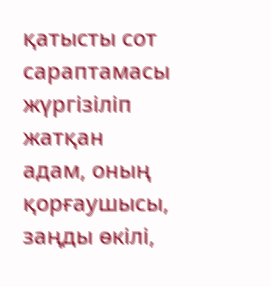қатысты сот сараптамасы жүргiзiлiп жатқан адам, оның қорғаушысы, заңды өкiлi,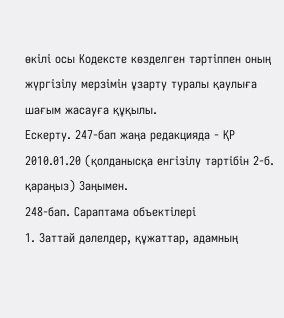өкiлi осы Кодексте көзделген тәртiппен оның жүргiзiлу мерзiмiн ұзарту туралы қаулыға шағым жасауға құқылы.
Ескерту. 247-бап жаңа редакцияда - ҚР 2010.01.20 (қолданысқа енгiзiлу тәртiбiн 2-б. қараңыз) Заңымен.
248-бап. Сараптама объектiлерi
1. Заттай дәлелдер, құжаттар, адамның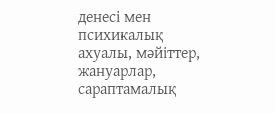денесi мен психикалық ахуалы, мәйiттер, жануарлар, сараптамалық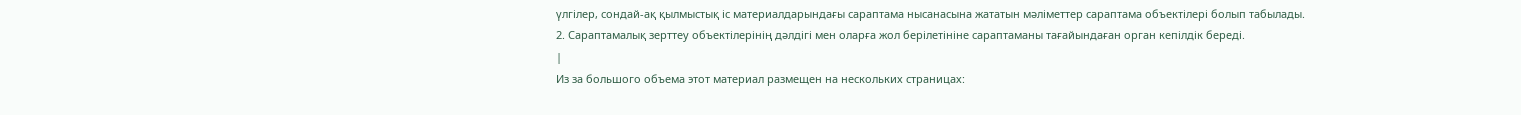үлгiлер, сондай-ақ қылмыстық iс материалдарындағы сараптама нысанасына жататын мәлiметтер сараптама объектiлерi болып табылады.
2. Сараптамалық зерттеу объектiлерiнiң дәлдiгi мен оларға жол берiлетiнiне сараптаманы тағайындаған орган кепiлдiк бередi.
|
Из за большого объема этот материал размещен на нескольких страницах: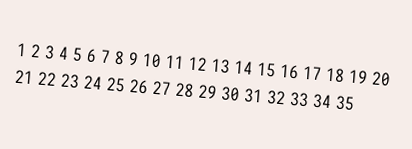1 2 3 4 5 6 7 8 9 10 11 12 13 14 15 16 17 18 19 20 21 22 23 24 25 26 27 28 29 30 31 32 33 34 35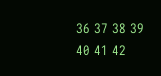36 37 38 39 40 41 42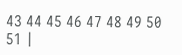43 44 45 46 47 48 49 50 51 |